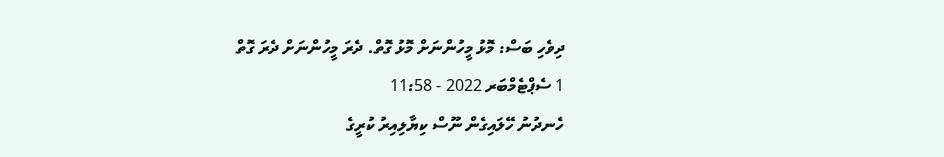ދިވެހި ބަސް: މޮޅު މީހުންނަށް މޮޅު ގޮތް. ދެރަ މީހުންނަށް ދެރަ ގޮތް
1 ސެޕްޓެމްބަރ 2022 - 11:58
ހެނދުނު ހޭލައިގެން ނޫސް ކިޔާލިއިރު ކުރީގެ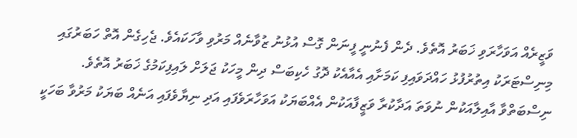ވަޒީރެއް އަވަހާރަވި ޚަބަރު އޮތެވެ. ދެން ފެނުނީ ފީނަން ގޮސް އުޅުނު ޒުވާނެއް މަރުވި ވާހަކައެވެ. ޖެހިގެން އޮތް ހަބަރުގައި މިނިސްޓަރަކު އިތުރުފުޅު ހައްދަވައިފި ކަމަށާއި އެއާއެކު ދޮގު ހެކިބަސް ދިން މީހަކު ޖަލަށް ލައިފިކަމުގެ ޚަބަރު އޮތެވެ.
ނިސްބަތްވާ އާއިލާއަކުން ނުވަތަ އަދާކުރާ ވަޒީފާއަކުން އެއްބަޔަކު އަވަހާރަވެފައި އަދި ނިޔާވެފައި އަނެއް ބަޔަކު މަރުވާ ބަހަކީ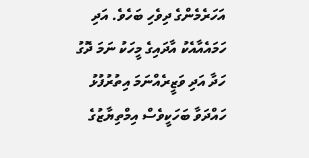އަހަރެމެންގެ ދިވެހި ބަހެވެ. އަދި ހަމައެއާއެކު އާދައިގެ މީހަކު ނަމަ ދޮގު ހަދާ އަދި ވަޒީރެއްނަމަ އިތުރުފުޅު ހައްދަވާ ބަހަކީވެސް އިމްތިޔާޒުގެ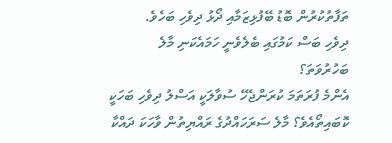ތަފާތުކުރުން ބޮޑު ބޭފުޅިޒަމާއި ދޯޅު ދިވެހި ބަހެވެ.
ދިވެހި ބަސް ކަމުގައި ބެލެވެނީ ހަމައެކަނި މާލެ ބަހުރުވަތަ؟
އެންމެ ފުރަތަމަ ކުރަންޖެހޭ ސުވާލަކީ އަސްލު ދިވެހި ބަހަކީ ކޮބައިތޯއެވެ؟ މާލެ ސަރަހައްދުގެ ރައްޔިތުން ވާހަކަ ދައްކާ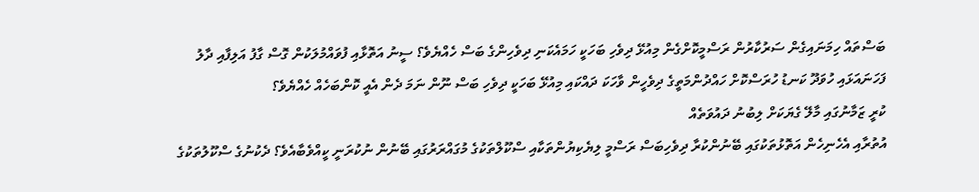ބަސްތައް ހިމަނައިގެން ސަރުކާރުން ރަސްމީކޮށްގެން މިއުޅޭ ދިވެހި ބަހަކީ ހަމައެކަނި ދިވެހިންގެ ބަސް ހެއްޔެވެ؟ ސީނު އަތޮޅާއި ފުވައްމުލަކުން ގޮސް ގާފު އަލިފާއި ދާލު ފަހަނައަޅައި ހުވަދޫ ކަނޑު ހުރަސްކޮށް ހައްދުންމަތީގެ ދިވެހީން ވާހަކަ ދައްކައި މިއުޅޭ ބަހަކީ ދިވެހި ބަސް ނޫން ނަމަ ދެން އެއީ ކޮންބަހެއް ހެއްޔެވެ؟
ކުރީ ޒަމާނުގައި މާލޭ ގެޔަކަށް ލިބުނު ދައުވަތެއް
އުތުރާއި އެހެނިހެން އަތޮޅުތަކުގައި ބޭނުންކުރާ ދިވެހިބަސް ރަސްމީ ލިޔެކިޔުންތަކާއި ސްކޫލްތަކުގެ މުގައްރަރުގައި ބޭނުން ނުކުރަނީ ކީއްވެބާއެވެ؟ ދެކުނުގެ ސްކޫލުތަކުގެ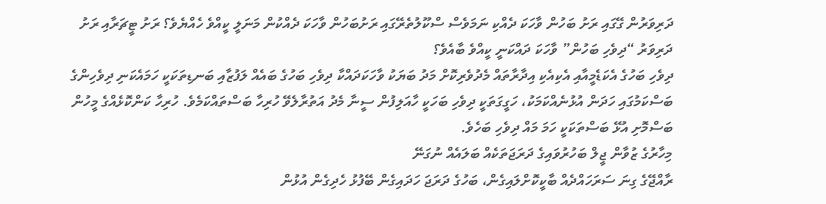ދަރިވަރުން ގޭގައި ރަށު ބަހުން ވާހަކަ ދެއްކި ނަމަވެސް ސްކޫލުތެރޭގައި ރަށުބަހުން ވާހަކަ ދެއްކުން މަނަލީ ކީއްވެ ހެއްޔެވެ؟ ރަށު ޓީޗަރާއި ރަށު ދަރިވަރު “ދިވެހި ބަހުން” ވާހަކަ ދައްކަނީ ކީއްވެ ބާއެވެ؟
ދިވެހި ބަހުގެ އެކަޑެމީއާއި އެކިއެކި އިދާރާތައް މެދުވެރިކޮށް މަދު ބަޔަކު ވާހަކަދައްކާ ދިވެހި ބަހުގެ ބައެއް ލަފުޒާއި ބަނޑިތަކަކީ ހަމައެކަނި ދިވެހިންގެ ބަސްކަމުގައި ހަދަން އުޅުނެއްކަމަކު، ހަގީގަތަކީ ދިވެހި ބަހަކީ ހާއަލިފުން ސީނާ މެދު އަތުރާލެވޭ ހުރިހާ ބަސްތައްކަމެވެ. ހުރިހާ ކަންކޮޅެއްގެ މީހުން ބަސްމޮށި އުޅޭ ބަސްތަކަކީ ހަމަ މައް ދިވެހި ބަހެވެ.
މިހާރުގެ ޒުވާން ޖީލް ބަހުރުވައިގެ ދަރަޖަތަކެއް ބަލައެއް ނުގަނޭ
ރާއްޖޭގެ ގިނަ ސަރަހައްދެއް ބާކީކޮށްލައިގެން، ބަހުގެ ދަރަޖަ ހަދައިގެން ބޭފުޅު ހެދިގެން އުޅުން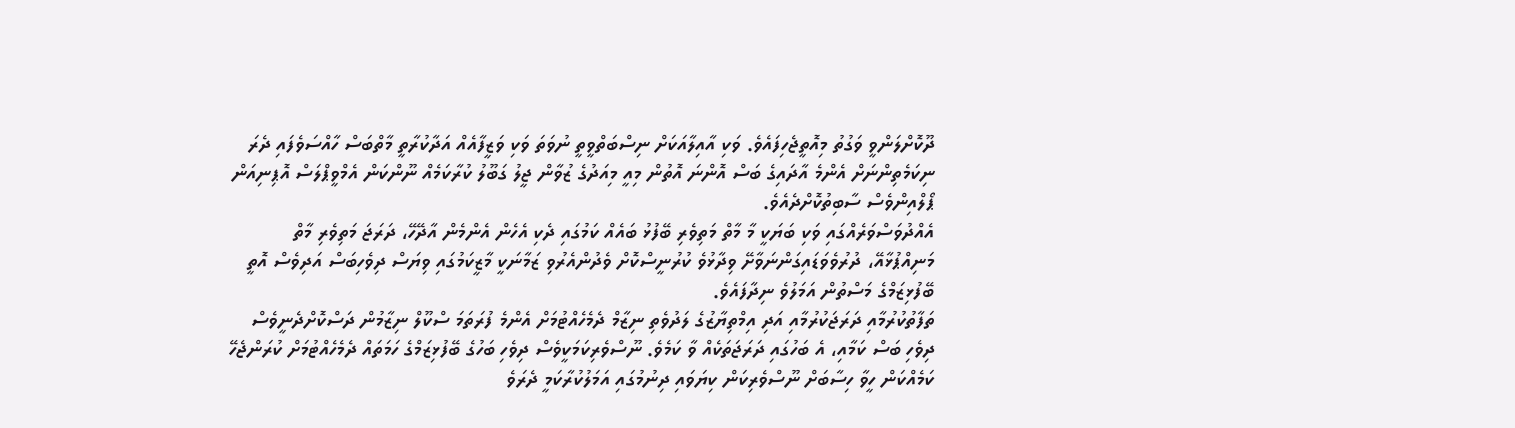ދޫކޮށްލަންވީ ވަގުތު މިއޮތީޖެހިފައެވެ. ވަކި އާއިލާއަކަށް ނިސްބަތްވީތީ ނުވަތަ ވަކި ވަޒީފާއެއް އަދާކުރާތީ މާތްބަސް ހާއްސަވެފައި ދެރަ ނިކަމެތިންނަށް އެންމެ އާދައިގެ ބަސް އޮންނަ އޮތުން މިއީ މިއަދުގެ ޒުވާން ޖީލު ގަބޫލު ކުރާކަމެއް ނޫންކަން އެމްވީޕްލަސް އޮޕިނިއަން ޕޯލްއިންވެސް ސާބިތުކޮށްދެއެވެ.
އެއްދުވަސްވަރެއްގައި ވަކި ބަޔަކީ މާ މާތް މަތިވެރި ބޭފުޅު ބައެއް ކަމުގައި ދެކި އެހެން އެންމެން އާދޭހޭ، ދަރަޖަ މަތިވެރި މާތް މަނިއްޕުޅާއޭ، ދުރުވެވަޑައިގަންނަވާށޭ ވިދާޅުވެ ކުރުނީސްކޮށް ވެދުންއެރުވި ޒަމާނަކީ މާޒީކަމުގައި ވިޔަސް ދިވެހިބަސް އަދިވެސް އޮތީ ބޭފުޅިޒަމްގެ މަސްތުން އަމަލުވެ ނިދާފައެވެ.
ތަފާތުކުރުމާއި ދަރަޖަކުރުމާއި އަދި އިމްތިޔާޒުގެ ލަދުވެތި ނިޒާމް ދެމެހެއްޓުމަށް އެންމެ ފުރަތަމަ ސްކޫލް ނިޒާމުން ދަސްކޮށްދެނީވެސް ދިވެހި ބަސް ކަމާއި، އެ ބަހުގައި ދަރަޖަތަކެއް ވާ ކަމެވެ. ނޫސްވެރިކަމަކީވެސް ދިވެހި ބަހުގެ ބޭފުޅިޒަމްގެ ހަމަތައް ދެމެހެއްޓުމަށް ކުރަންޖެހޭ ކަމެއްކަން ހީވާ ހިސާބަށް ނޫސްވެރިކަން ކިޔަވައި ދިނުމުގައި އަމަލުކުރާކަމީ ދެރަވެ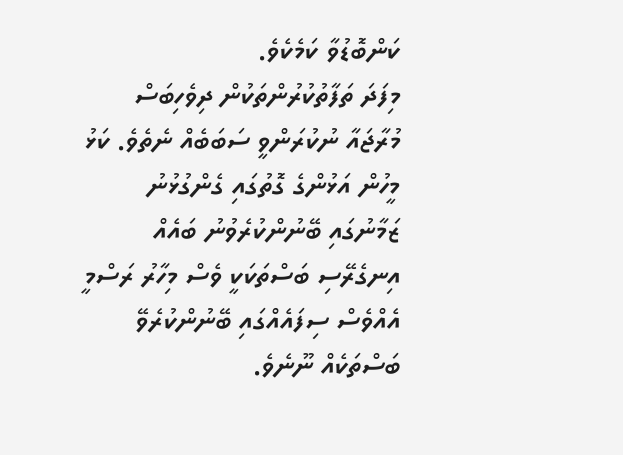ކަންބޮޑުވާ ކަމެކެވެ.
މިފަދަ ތަފާތުކުރުންތަކުން ދިވެހިބަސް މުރާޖައާ ނުކުރަންވީ ސަބަބެއް ނެތެވެ. ކަޅު މީހުން އަޅުންގެ ގޮތުގައި ގެންގުޅުނު ޒަމާނުގައި ބޭނުންކުރެވުނު ބައެއް އިނގެރޭސި ބަސްތަކަކީ ވެސް މިހާރު ރަސްމީ އެއްވެސް ސިފައެއްގައި ބޭނުންކުރެވޭ ބަސްތަކެއް ނޫނެވެ.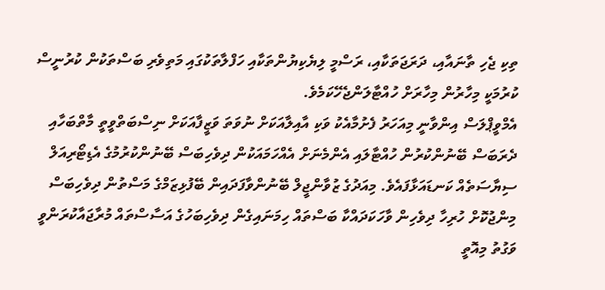ތިކި ޖެހި ތާނައާއި، ދަރަޖަތަކާއި، ރަސްމީ ލިޔެކިޔުންތަކާއި ހަފްލާތަކުގައި މަތިވެރި ބަސްތަކުން ކުރުނީސް ކުރުމަކީ މިހާރުން މިހާރަށް ހުއްޓާލަންޖެހޭކަމެވެ.
އެމްވީޕްލަސް އިންވާނީ މިއަހަރު ފެށުމާއެކު ވަކި އާއިލާއަކަށް ނުވަތަ ވަޒީފާއަކަށް ނިސްބަތްވީތީ މާތްބަހާއި ދެރަބަސް ބޭނުންކުރުން ހުއްޓާލައި އެންމެނަށް އެއްހަމައަކުން ދިވެހިބަސް ބޭނުންކުރުމުގެ އެޑިޓޯރިއަލް ސިޔާސަތެއް ކަނޑައަޅާފައެވެ. މިއަދުގެ ޒުވާންޖީލް ބޭނުންވާފަދައިން ބޭފުޅިޒަމްގެ މަސްތުން ދިވެހިބަސް މިންޖުކޮށް ހުރިހާ ދިވެހިން ވާހަކަދައްކާ ބަސްތައް ހިމަނައިގެން ދިވެހިބަހުގެ އަސާސްތައް މުރާޖައާކުރަންވީ ވަގުތު މިއޮތީ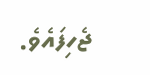ޖެހިފައެވެ.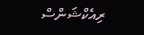ރިއެކްޝަންސް